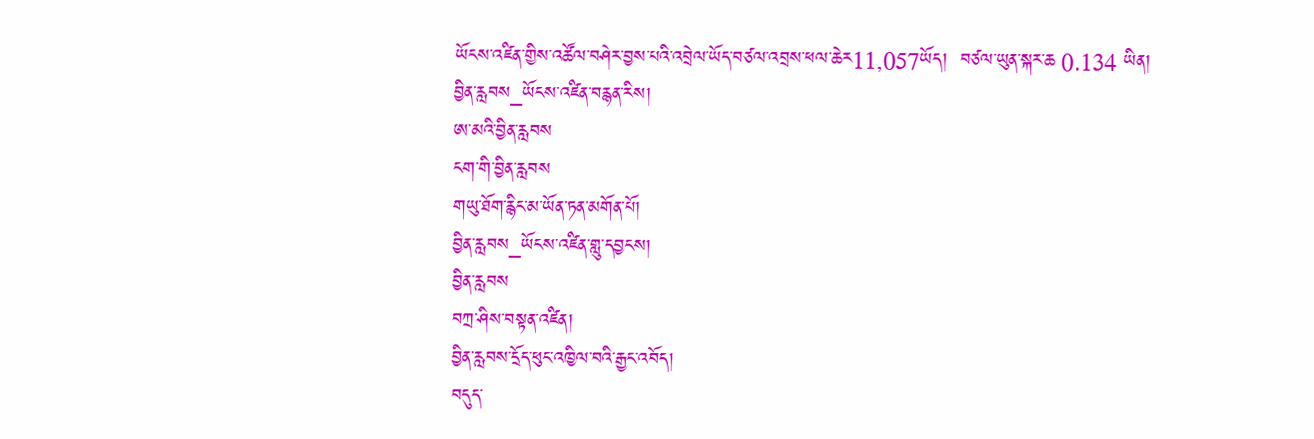ཡོངས་འཛིན་གྱིས་འཚོལ་བཤེར་བྱས་པའི་འབྲེལ་ཡོད་བཙལ་འབྲས་ཕལ་ཆེར11,057ཡོད།  བཙལ་ཡུན་སྐར་ཆ 0.134 ཡིན།
བྱིན་རླབས_ཡོངས་འཛིན་བརྙན་རིས།
ཨ་མའི་བྱིན་རླབས
ངག་གི་བྱིན་རླབས
གཡུ་ཐོག་རྙིང་མ་ཡོན་ཏན་མགོན་པོ།
བྱིན་རླབས_ཡོངས་འཛིན་གླུ་དབྱངས།
བྱིན་རླབས
བཀྲ་ཤིས་བསྟན་འཛིན།
བྱིན་རླབས་དྲོད་ཕུང་འཁྱིལ་བའི་རྒྱང་འབོད།
བདུད་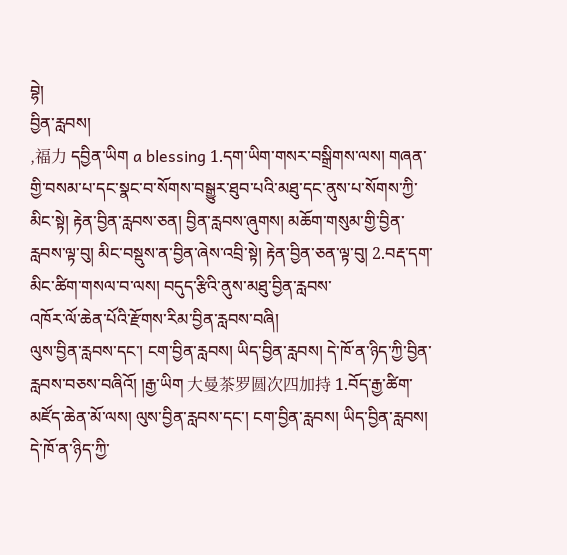བྷེ།
བྱིན་རླབས།
,福力 དབྱིན་ཡིག a blessing 1.དག་ཡིག་གསར་བསྒྲིགས་ལས། གཞན་གྱི་བསམ་པ་དང་སྣང་བ་སོགས་བསྒྱུར་ཐུབ་པའི་མཐུ་དང་ནུས་པ་སོགས་ཀྱི་མིང་སྟེ། རྟེན་བྱིན་རླབས་ཅན། བྱིན་རླབས་ཞུགས། མཆོག་གསུམ་གྱི་བྱིན་རླབས་ལྟ་བུ། མིང་བསྡུས་ན་བྱིན་ཞེས་འབྲི་སྟེ། རྟེན་བྱིན་ཅན་ལྟ་བུ། 2.བརྡ་དག་མིང་ཚིག་གསལ་བ་ལས། བདུད་རྩིའི་ནུས་མཐུ་བྱིན་རླབས་
འཁོར་ལོ་ཆེན་པོའི་རྫོགས་རིམ་བྱིན་རླབས་བཞི།
ལུས་བྱིན་རླབས་དང་། ངག་བྱིན་རླབས། ཡིད་བྱིན་རླབས། དེ་ཁོ་ན་ཉིད་ཀྱི་བྱིན་རླབས་བཅས་བཞིའོ། །རྒྱ་ཡིག 大曼茶罗圆次四加持 1.བོད་རྒྱ་ཚིག་མཛོད་ཆེན་མོ་ལས། ལུས་བྱིན་རླབས་དང་། ངག་བྱིན་རླབས། ཡིད་བྱིན་རླབས། དེ་ཁོ་ན་ཉིད་ཀྱི་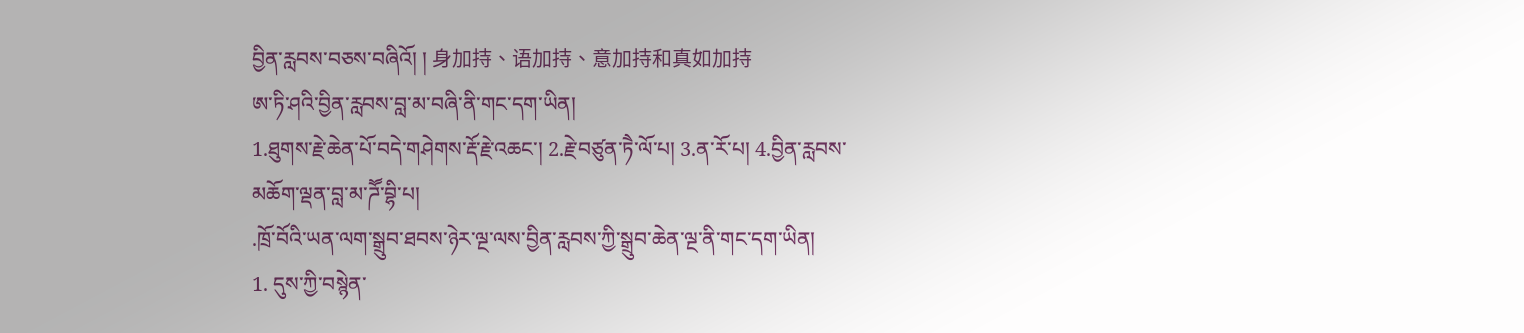བྱིན་རླབས་བཅས་བཞིའོ། ། 身加持、语加持、意加持和真如加持
ཨ་ཏི་ཤའི་བྱིན་རླབས་བླ་མ་བཞི་ནི་གང་དག་ཡིན།
1.ཐུགས་རྗེ་ཆེན་པོ་བདེ་གཤེགས་རྡོ་རྗེ་འཆང་། 2.རྗེ་བཙུན་ཏཻ་ལོ་པ། 3.ན་རོ་པ། 4.བྱིན་རླབས་མཆོག་ལྡན་བླ་མ་ཌཽ་བྷི་པ།
.ཁྲོ་བོའི་ཡན་ལག་སྒྲུབ་ཐབས་ཉེར་ལྔ་ལས་བྱིན་རླབས་ཀྱི་སྒྲུབ་ཆེན་ལྔ་ནི་གང་དག་ཡིན།
1. དུས་ཀྱི་བསྙེན་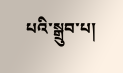པའི་སྒྲུབ་པ།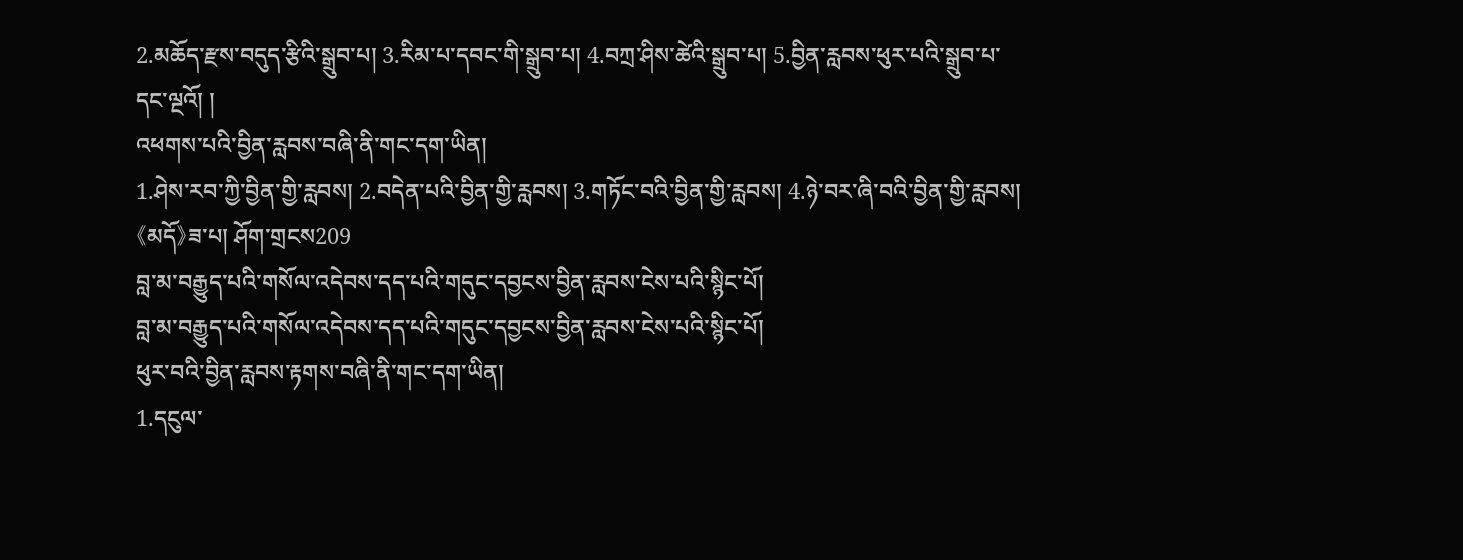2.མཆོད་རྫས་བདུད་རྩིའི་སྒྲུབ་པ། 3.རིམ་པ་དབང་གི་སྒྲུབ་པ། 4.བཀྲ་ཤིས་ཚེའི་སྒྲུབ་པ། 5.བྱིན་རླབས་ཕུར་པའི་སྒྲུབ་པ་དང་ལྔའོ། །
འཕགས་པའི་བྱིན་རླབས་བཞི་ནི་གང་དག་ཡིན།
1.ཤེས་རབ་ཀྱི་བྱིན་གྱི་རླབས། 2.བདེན་པའི་བྱིན་གྱི་རླབས། 3.གཏོང་བའི་བྱིན་གྱི་རླབས། 4.ཉེ་བར་ཞི་བའི་བྱིན་གྱི་རླབས། 《མདོ》ཟ་པ། ཤོག་གྲངས209
བླ་མ་བརྒྱུད་པའི་གསོལ་འདེབས་དད་པའི་གདུང་དབྱངས་བྱིན་རླབས་ངེས་པའི་སྙིང་པོ།
བླ་མ་བརྒྱུད་པའི་གསོལ་འདེབས་དད་པའི་གདུང་དབྱངས་བྱིན་རླབས་ངེས་པའི་སྙིང་པོ།
ཕུར་བའི་བྱིན་རླབས་རྟགས་བཞི་ནི་གང་དག་ཡིན།
1.དངུལ་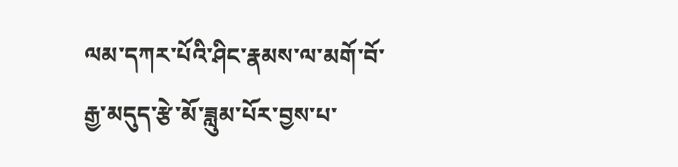ལམ་དཀར་པོའི་ཤིང་རྣམས་ལ་མགོ་བོ་རྒྱ་མདུད་རྩེ་མོ་ཟླུམ་པོར་བྱས་པ་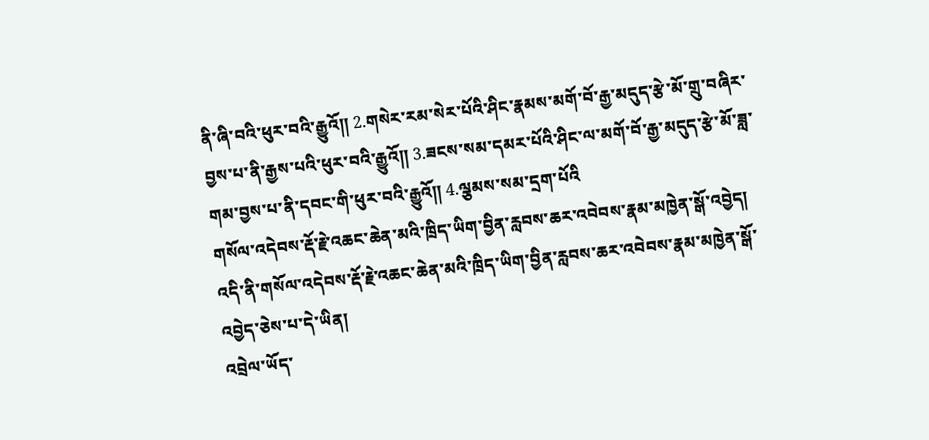ནི་ཞི་བའི་ཕུར་བའི་རྒྱུའོ༎ 2.གསེར་རམ་སེར་པོའི་ཤིང་རྣམས་མགོ་བོ་རྒྱ་མདུད་རྩེ་མོ་གྲུ་བཞིར་བྱས་པ་ནི་རྒྱས་པའི་ཕུར་བའི་རྒྱུའོ༎ 3.ཟངས་སམ་དམར་པོའི་ཤིང་ལ་མགོ་བོ་རྒྱ་མདུད་རྩེ་མོ་ཟླ་གམ་བྱས་པ་ནི་དབང་གི་ཕུར་བའི་རྒྱུའོ༎ 4.ལྕམས་སམ་དྲག་པོའི
གསོལ་འདེབས་རྡོ་རྗེ་འཆང་ཆེན་མའི་ཁྲིད་ཡིག་བྱིན་རླབས་ཆར་འབེབས་རྣམ་མཁྱེན་སྒོ་འབྱེད།
འདི་ནི་གསོལ་འདེབས་རྡོ་རྗེ་འཆང་ཆེན་མའི་ཁྲིད་ཡིག་བྱིན་རླབས་ཆར་འབེབས་རྣམ་མཁྱེན་སྒོ་འབྱེད་ཅེས་པ་དེ་ཡིན།
འབྲེལ་ཡོད་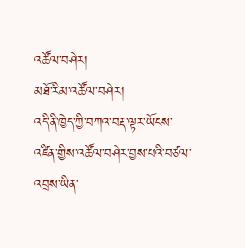འཚོལ་བཤེར།
མཐོ་རིམ་འཚོལ་བཤེར།
འདི་ནི་ཁྱེད་ཀྱི་བཀའ་བརྡ་ལྟར་ཡོངས་འཛིན་གྱིས་འཚོལ་བཤེར་བྱས་པའི་བཙལ་འབྲས་ཡིན་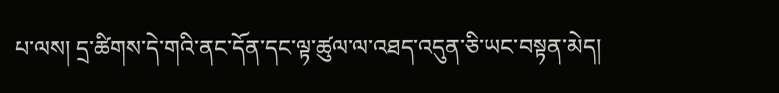པ་ལས། དྲ་ཚིགས་དེ་གའི་ནང་དོན་དང་ལྟ་ཚུལ་ལ་འཐད་འདུན་ཅི་ཡང་བསྟན་མེད།